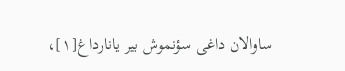ساوالان داغی سؤنموش بیر یانارداغ[۱]،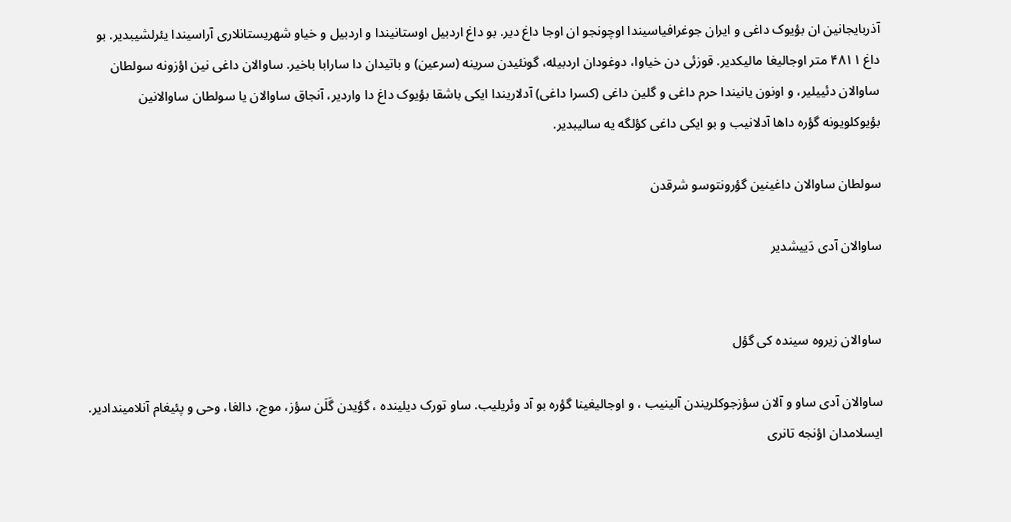آذربایجانین ان بؤیوک داغی و ایران جوغرافیاسیندا اوچونجو ان اوجا داغ دیر. بو داغ اردبیل اوستانیندا و اردبیل و خیاو شهریستانلاری آراسیندا یئرلشیبدیر. بو داغ ۴۸۱۱ متر اوجالیغا مالیکدیر. قوزئی دن خیاوا، دوغودان اردبیله، گونئیدن سرینه (سرعین) و باتیدان دا سارابا باخیر. ساوالان داغی نین اؤزونه سولطان ساوالان دئییلیر، و اونون یانیندا حرم داغی و گلین داغی (کسرا داغی) آدلاریندا ایکی باشقا بؤیوک داغ دا واردیر، آنجاق ساوالان یا سولطان ساوالانین بؤیوکلویونه گؤره داها آدلانیب و بو ایکی داغی کؤلگه یه سالیبدیر.

سولطان ساوالان داغینین گؤرونتوسو شرقدن

ساوالان آدی دَییشدیر


ساوالان زیروه سینده کی گؤل

ساوالان آدی ساو و آلان سؤزجوکلریندن آلینیب ، و اوجالیغینا گؤره بو آد وئریلیب. ساو تورک دیلینده ، گؤیدن گَلَن سؤز، موج، دالغا، وحی و پئیغام آنلامیندادیر. ایسلامدان اؤنجه تانری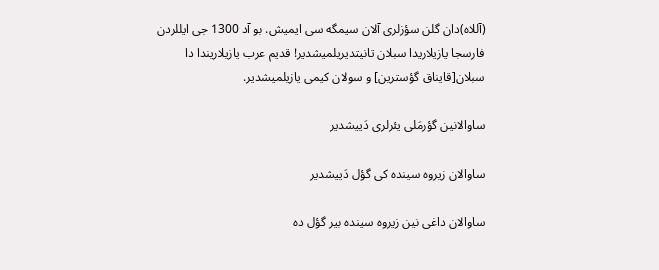(آللاه)دان گلن سؤزلری آلان سیمگه سی ایمیش. بو آد 1300 جی ایللردن فارسجا یازیلاریدا سبلان تانیتدیریلمیشدیر! قدیم عرب یازیلاریندا دا سبلان[قایناق گؤسترین] و سولان کیمی یازیلمیشدیر.

ساوالانین گؤرمَلی یئرلری دَییشدیر

ساوالان زیروه سینده کی گؤل دَییشدیر

ساوالان داغی نین زیروه سینده بیر گؤل ده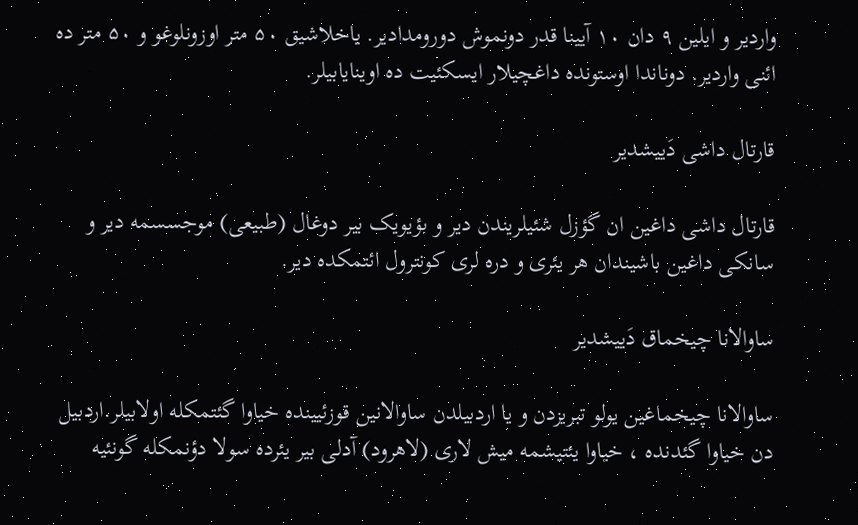واردیر و ایلین ۹ دان ۱۰ آیینا قدر دونموش دورومدادیر. یاخلاشیق ۵۰ متر اوزونلوغو و ۵۰ متر ده ائنی واردیر. دوناندا اوستونده داغچیلار ایسکئیت ده اوینایابیلر.

قارتال داشی دَییشدیر

قارتال داشی داغین ان گؤزل شئیلریندن دیر و بؤیویک بیر دوغال (طبیعی) موجسسمه دیر و سانکی داغین باشیندان هر یئری و دره لری کونترول ائتمکده دیر.

ساوالانا چیخماق دَییشدیر

ساوالانا چیخماغین یولو تبریزدن و یا اردبیلدن ساوالانین قوزئیینده خیاوا گئتمکله اولابیلر.اردبیل دن خیاوا گئدنده ، خیاوا یئتیشمه میش لاری (لاهرود) آدلی بیر یئرده سولا دؤنمکله گونئیه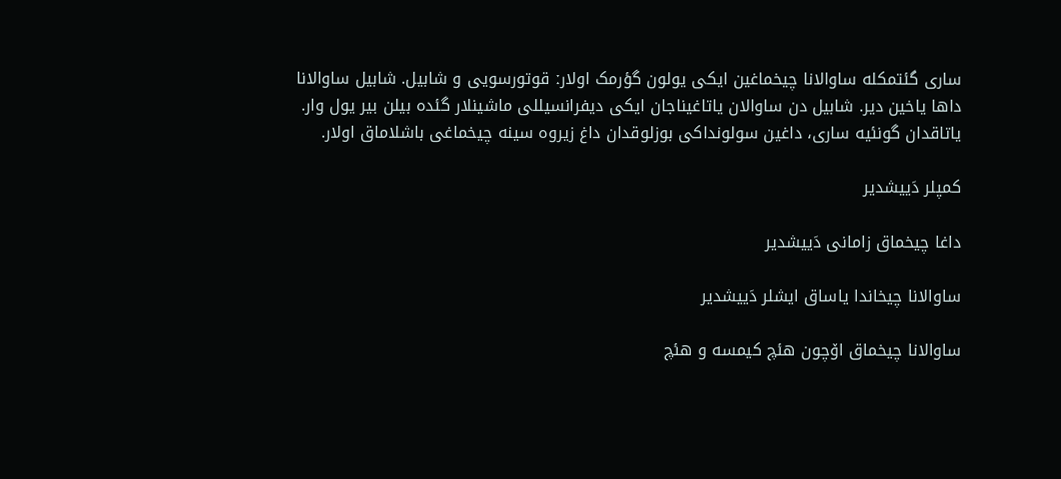ساری گئتمکله ساوالانا چیخماغین ایکی یولون گؤرمک اولارː قوتورسویی و شابیل. شابیل ساوالانا داها یاخین دیر. شابیل دن ساوالان یاتاغیناجان ایکی دیفرانسیللی ماشینلار گئده بیلن بیر یول وار. یاتاقدان گونئیه ساری، داغین سولونداکی بوزلوقدان داغ زیروه سینه چیخماغی باشلاماق اولار.

کمپلر دَییشدیر

داغا چیخماق زامانی دَییشدیر

ساوالانا چیخاندا یاساق ایشلر دَییشدیر

ساوالانا چیخماق اۆچون هئچ کیمسه و هئچ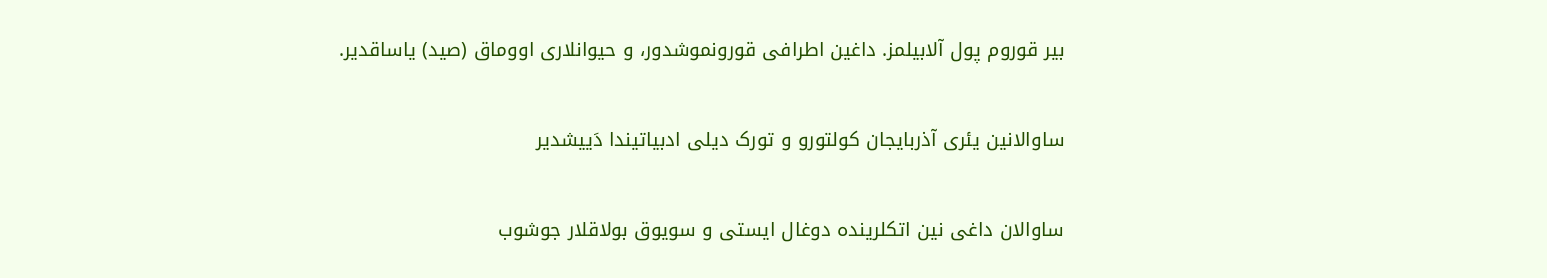بیر قوروم پول آلابیلمز. داغین اطرافی قورونموشدور، و حیوانلاری اووماق (صید) یاساقدیر.

ساوالانین یئری آذربایجان کولتورو و تورک دیلی ادبیاتیندا دَییشدیر

ساوالان داغی نین اتکلرینده دوغال ایستی و سویوق بولاقلار جوشوب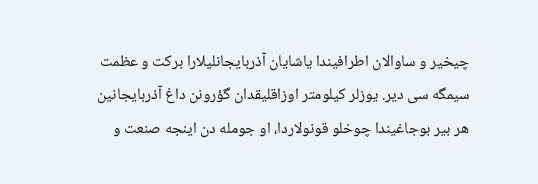چیخیر و ساوالان اطرافیندا یاشایان آذربایجانلیلارا برکت و عظمت سیمگه سی دیر. یوزلر کیلومتر اوزاقلیقدان گؤرونن داغ آذربایجانین هر بیر بوجاغیندا چوخلو قونولاردا، او جومله دن اینجه صنعت و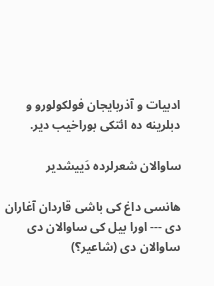ادبیات و آذربایجان فولکولورو و دبلرینه ده ائتکی بوراخیب دیر.

ساوالان شعرلرده دَییشدیر

هانسی داغ کی باشی قاردان آغاران دی --- اورا بیل کی ساوالان دی ساوالان دی (شاعیر؟)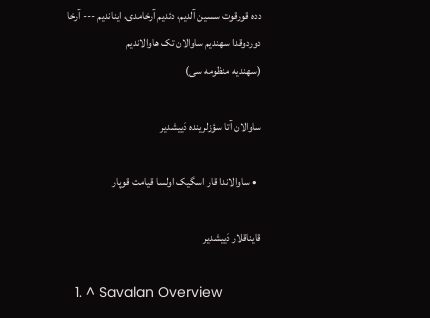دده قورقوت سسین آلدیم، دئدیم آرخامدی، ایناندیم --- آرخا دوردوقدا سهندیم ساوالان تک هاوالاندیم
(سهندیه منظومه سی)

ساوالان آتا سؤزلرینده دَییشدیر

  • ساوالاندا قار اسگیک اولسا قیامت قوپار

قایناقلار دَییشدیر

  1. ^ Savalan Overview